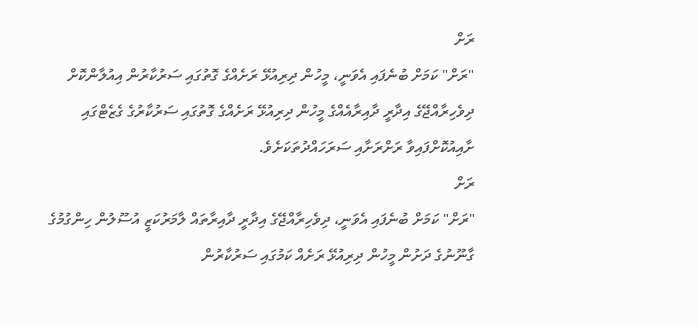ރަށް
"ރަށް" ކަމަށް ބުނެފައި އެވަނީ، މީހުން ދިރިއުޅޭ ރަށެއްގެ ގޮތުގައި ސަރުކާރުން އިއުލާންކޮށް ދިވެހިރާއްޖޭގެ އިދާރީ ދާއިރާއެއްގެ މީހުން ދިރިއުޅޭ ރަށެއްގެ ގޮތުގައި ސަރުކާރުގެ ގެޒެޓްގައި ށާއިއުކޮށްފައިވާ ރަށްރަށާއި ސަރަހައްދުތަކަށެވެ.
ރަށް
"ރަށް" ކަމަށް ބުނެފައި އެވަނީ، ދިވެހިރާއްޖޭގެ އިދާރީ ދާއިރާތައް ލާމަރުކަޒީ އުސޫލުން ހިންގުމުގެ ގާނޫނުގެ ދަށުން މީހުން ދިރިއުޅޭ ރަށެއް ކަމުގައި ސަރުކާރުން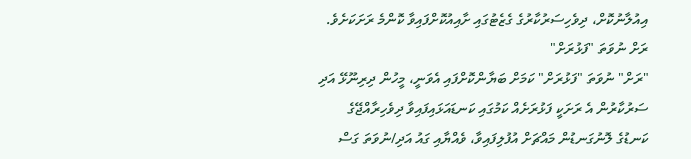އިއުލާނުކޮށް، ދިވެހިސަރުކާރުގެ ގެޒެޓުގައި ށާއިއުކޮށްފައިވާ ކޮންމެ ރަށަކަށެވެ.
ރަށް ނުވަތަ "ފަޅުރަށް"
"ރަށް" ނުވަތަ "ފަޅުރަށް" ކަމަށް ބަޔާންކޮށްފައި އެވަނީ، މީހުން ދިރިނޫޅޭ އަދި ސަރުކާރުން އެ ރަށަކީ ފަޅުރަށެއް ކަމުގައި ކަނޑައަޅައިފައިވާ ދިވެހިރާއްޖޭގެ ކަނޑުގެ ލޮނުގަނޑުން މައްޗަށް އުފުލިފައިވާ، ވެއްޔާއި ގައު އަދި/ނުވަތަ ގަސް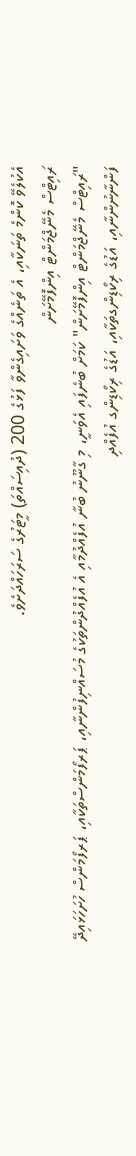އެކުލެވޭ ކޮންމެ ތަނަކާއި، އެ ތަނެއްގެ ވަށައިގެންވާ ފަޅުގެ 200 (ދުއިސައްތަ) މީޓަރުގެ ސަރަހައްދަށެވެ.
ރައިޓްސް މެނޭޖްމަންޓް އިންފޮމޭށަން
"ރައިޓްސް މެނޭޖްމަންޓް އިންފޮމޭށަން" ކަމަށް ބުނެފައި އެވަނީ، މި ގާނޫނު ބުނާ އުފެއްދުމާއި އެ އުފެއްދުންތަކުގެ މުސައްނިފުންނާއި، ޕަރފޯމަންސްތަކާއި، ޕަރފޯމަންސް ހުށަހަޅައިދޭ ފަންނާނުންނާއި، އަޑުގެ ރިކޯޑިންގތަކާއި، އަޑުގެ ރިކޯޑިންގ އުފެއްދި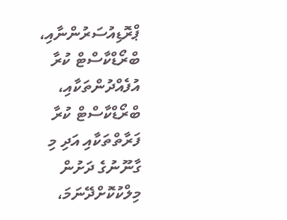ޕްރޮޑިއުސަރުންނާއި، ބްރޯޑްކާސްޓް ކުރާ އުފެއްދުންތަކާއި، ބްރޯޑްކާސްޓް ކުރާ ފަރާތްތަކާއި އަދި މި ގާނޫނުގެ ދަށުން މިލްކުކޮށްދޭނަމަ،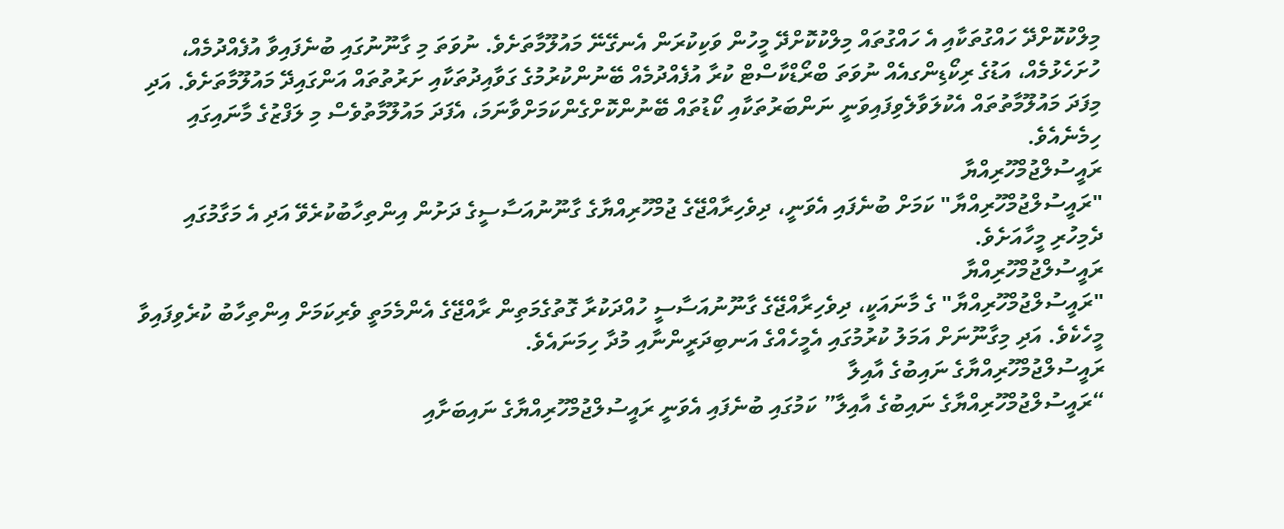މިލްކުކޮށްދޭ ހައްގުތަކާއި އެ ހައްގުތައް މިލްކުކޮށްދޭ މީހުން ވަކިކުރަން އެނގޭނޭ މައުލޫމާތަށެވެ. ނުވަތަ މި ގާނޫނުގައި ބުނެފައިވާ އުފެއްދުމެއް، ހުށަހެޅުމެއް، އަޑުގެ ރިކޯޑިންގއެއް ނުވަތަ ބްރޯޑްކާސްޓް ކުރާ އުފެއްދުމެއް ބޭނުންކުރުމުގެ ގަވާއިދުތަކާއި ށަރުތުތައް އަންގައިދޭ މައުލޫމާތަށެވެ. އަދި މިފަދަ މައުލޫމާތުތައް އެކުލަވާލެވިފައިވަނީ ނަންބަރުތަކާއި ކޯޑުތައް ބޭނުންކޮށްގެންކަމަށްވާނަމަ، އެފަދަ މައުލޫމާތުވެސް މި ލަފްޒުގެ މާނައިގައި ހިމެނެއެވެ.
ރައީސުލްޖުމްހޫރިއްޔާ
"ރައީސުލްޖުމްހޫރިއްޔާ" ކަމަށް ބުނެފައި އެވަނީ، ދިވެހިރާއްޖޭގެ ޖުމްހޫރިއްޔާގެ ގާނޫނުއަސާސީގެ ދަށުން އިންތިހާބުކުރެވޭ އަދި އެ މަގާމުގައި ދެމިހުރި މީހާއަށެވެ.
ރައީސުލްޖުމްހޫރިއްޔާ
"ރައީސުލްޖުމްހޫރިއްޔާ" ގެ މާނައަކީ، ދިވެހިރާއްޖޭގެ ގާނޫނުއަސާސީ ހުއްދަކުރާ ގޮތުގެމަތިން ރާއްޖޭގެ އެންމެމަތީ ވެރިކަމަށް އިންތިހާބު ކުރެވިފައިވާ މީހެކެވެ. އަދި މިގާނޫނަށް އަމަލު ކުރުމުގައި އެމީހެއްގެ އަނބިދަރީންނާއި މުދާ ހިމަނައެވެ.
ރައީސުލްޖުމްހޫރިއްޔާގެ ނައިބުގެ އާއިލާ
“ރައީސުލްޖުމްހޫރިއްޔާގެ ނައިބުގެ އާއިލާ” ކަމުގައި ބުނެފައި އެވަނީ ރައީސުލްޖުމްހޫރިއްޔާގެ ނައިބަށާއި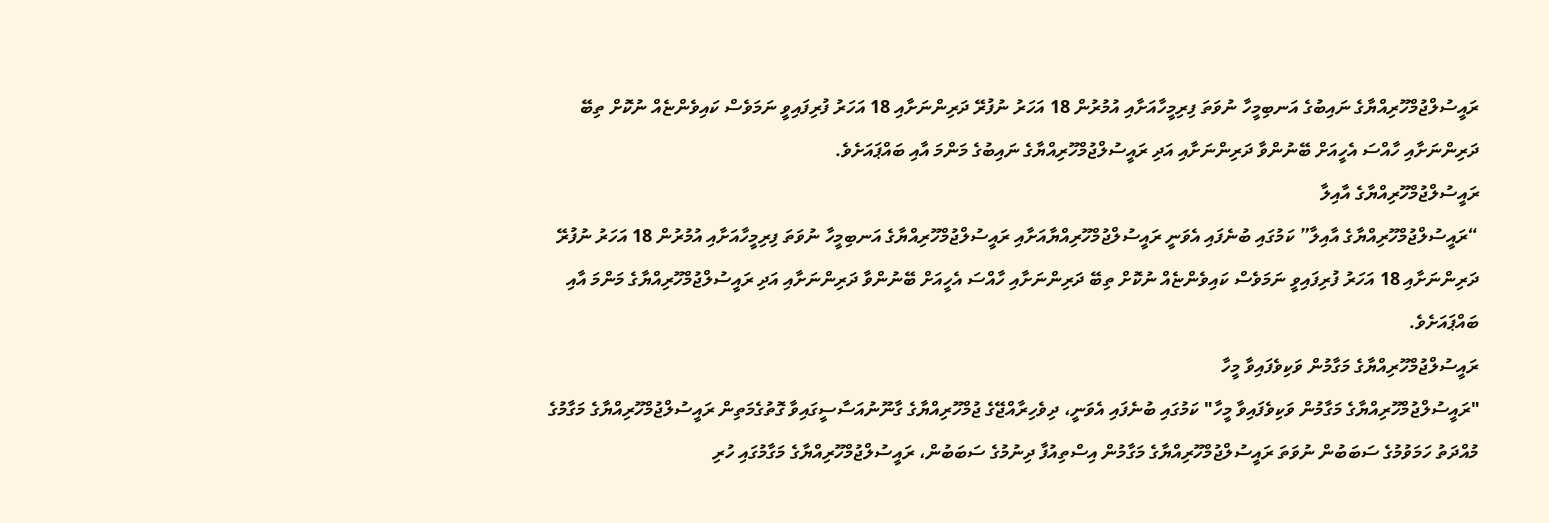ރައީސުލްޖުމްހޫރިއްޔާގެ ނައިބުގެ އަނބިމީހާ ނުވަތަ ފިރިމީހާއަށާއި އުމުރުން 18 އަހަރު ނުފުރޭ ދަރިންނަށާއި 18 އަހަރު ފުރިފައިވީ ނަމަވެސް ކައިވެންޏެއް ނުކޮށް ތިބޭ ދަރިންނަށާއި ހާއްސަ އެހީއަށް ބޭނުންވާ ދަރިންނަށާއި އަދި ރައީސުލްޖުމްހޫރިއްޔާގެ ނައިބުގެ މަންމަ އާއި ބައްޕައަށެވެ.
ރައީސުލްޖުމްހޫރިއްޔާގެ އާއިލާ
“ރައީސުލްޖުމްހޫރިއްޔާގެ އާއިލާ” ކަމުގައި ބުނެފައި އެވަނީ ރައީސުލްޖުމްހޫރިއްޔާއަށާއި ރައީސުލްޖުމްހޫރިއްޔާގެ އަނބިމީހާ ނުވަތަ ފިރިމީހާއަށާއި އުމުރުން 18 އަހަރު ނުފުރޭ ދަރިންނަށާއި 18 އަހަރު ފުރިފައިވީ ނަމަވެސް ކައިވެންޏެއް ނުކޮށް ތިބޭ ދަރިންނަށާއި ހާއްސަ އެހީއަށް ބޭނުންވާ ދަރިންނަށާއި އަދި ރައީސުލްޖުމްހޫރިއްޔާގެ މަންމަ އާއި ބައްޕައަށެވެ.
ރައީސުލްޖުމްހޫރިއްޔާގެ މަގާމުން ވަކިވެފައިވާ މީހާ
"ރައީސުލްޖުމްހޫރިއްޔާގެ މަގާމުން ވަކިވެފައިވާ މީހާ" ކަމުގައި ބުނެފައި އެވަނީ، ދިވެހިރާއްޖޭގެ ޖުމްހޫރިއްޔާގެ ގާނޫނުއަސާސީގައިވާ ގޮތުގެމަތިން ރައީސުލްޖުމްހޫރިއްޔާގެ މަގާމުގެ މުއްދަތު ހަމަވުމުގެ ސަބަބުން ނުވަތަ ރައީސުލްޖުމްހޫރިއްޔާގެ މަގާމުން އިސްތިއުފާ ދިނުމުގެ ސަބަބުން، ރައީސުލްޖުމްހޫރިއްޔާގެ މަގާމުގައި ހުރި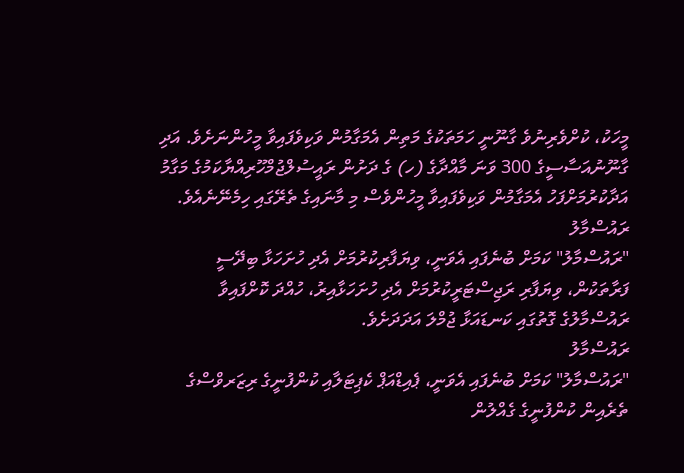މީހަކު، ކުށްވެރިނުވެ ގާނޫނީ ހަމަތަކުގެ މަތިން އެމަގާމުން ވަކިވެފައިވާ މީހުންނަށެވެ. އަދި ގާނޫނުއަސާސީގެ 300 ވަނަ މާއްދާގެ (ހ) ގެ ދަށުން ރައީސުލްޖުމްހޫރިއްޔާކަމުގެ މަގާމު އަދާކުރުމަށްފަހު އެމަގާމުން ވަކިވެފައިވާ މީހުންވެސް މި މާނައިގެ ތެރޭގައި ހިމެނޭނެއެވެ.
ރައުސްމާލު
"ރައުސްމާލު" ކަމަށް ބުނެފައި އެވަނީ، ވިޔަފާރިކުރުމަށް އެދި ހުށަހަޅާ ބިދޭސީ ފަރާތަކުން، ވިޔަފާރި ރަޖިސްޓަރީކުރުމަށް އެދި ހުށަހަޅާއިރު، ހުއްދަ ކޮށްފައިވާ ރައުސްމާލުގެ ގޮތުގައި ކަނޑައަޅާ ޖުމްލަ އަދަދަށެވެ.
ރައުސްމާލު
"ރައުސްމާލު" ކަމަށް ބުނެފައި އެވަނީ، ޕެއިޑްއަޕް ކެޕިޓަލާއި ކުންފުނީގެ ރިޒަރވްސްގެ ތެރެއިން ކުންފުނީގެ ގެއްލުން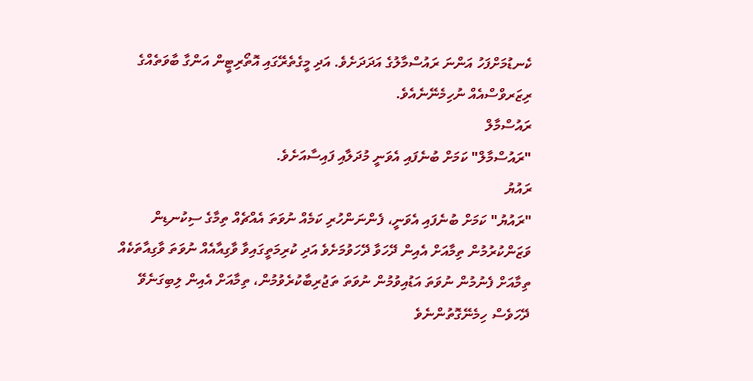ކެނޑުމަށްފަހު އަންނަ ރައުސްމާލުގެ އަދަދަށެވެ. އަދި މީގެތެރޭގައި އޮތޯރިޓީން އަންގާ ބާވަތެއްގެ ރިޒަރވްސްއެއް ނުހިމެނޭނެއެވެ.
ރައުސްމާލް
"ރައުސްމާލް" ކަމަށް ބުނެފައި އެވަނީ މުދަލާއި ފައިސާއަށެވެ.
ރައުޔު
"ރައުޔު" ކަމަށް ބުނެފައި އެވަނީ، ފެންނަންހުރި ކަމެއް ނުވަތަ އެއްޗެއް ތިމާގެ ސިކުނޑިން ވަޒަންކުރުމުން ތިމާއަށް އެއިން ދޭހަވާ ދޭހަވުމަށެވެ އަދި ކުރިމަތީގައިވާ ވާގިއާއެއް ނުވަތަ ވާގިއާތަކެއް ތިމާއަށް ފެނުމުން ނުވަތަ އަޑުއިވުމުން ނުވަތަ ތަޖުރިބާކުރެވުމުން، ތިމާއަށް އެއިން ލިބިގަނެވޭ ދޭހަވެސް ހިމެނޭގޮތުންނެވެ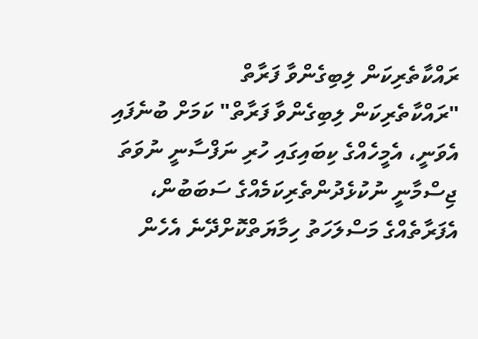ރައްކާތެރިކަން ލިބިގެންވާ ފަރާތް
"ރައްކާތެރިކަން ލިބިގެންވާ ފަރާތް" ކަމަށް ބުނެފައި އެވަނީ، އެމީހެއްގެ ކިބައިގައި ހުރި ނަފްސާނީ ނުވަތަ ޖިސްމާނީ ނުކުޅެދުންތެރިކަމެއްގެ ސަބަބުން، އެފަރާތެއްގެ މަސްލަހަތު ހިމާޔަތްކޮށްދޭނެ އެހެން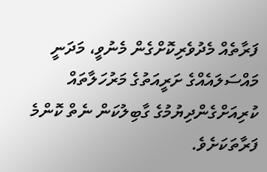ފަރާތެއް މެދުވެރިކޮށްގެން މެނުވީ، މަދަނީ މައްސަލައެއްގެ ށަރީއަތުގެ މަރުހަލާތައް ކުރިއަށްގެންދިޔުމުގެ ގާބިލުކަން ނެތް ކޮންމެ ފަރާތަކަށެވެ.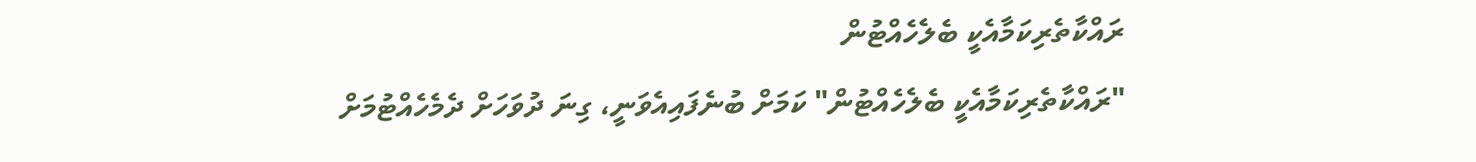ރައްކާތެރިކަމާއެކީ ބެލެހެއްޓުން
"ރައްކާތެރިކަމާއެކީ ބެލެހެއްޓުން" ކަމަށް ބުނެފައިއެވަނީ، ގިނަ ދުވަހަށް ދެމެހެއްޓުމަށް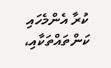ކުރާ އެންމެހައި ކަންތައްތަކާއި،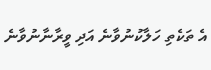އެ ތަކެތި ހަލާކުނުވާނެ އަދި ވީރާނާނުވާނެ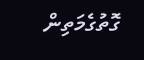ގޮތުގެމަތިން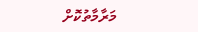މަރާމާތުކޮށް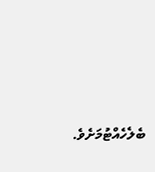ބެލެހެއްޓުމަށެވެ.